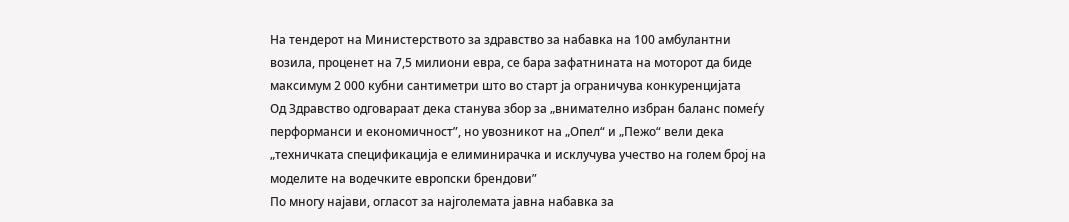На тендерот на Министерството за здравство за набавка на 100 амбулантни возила, проценет на 7,5 милиони евра, се бара зафатнината на моторот да биде максимум 2 000 кубни сантиметри што во старт ја ограничува конкуренцијата
Од Здравство одговараат дека станува збор за „внимателно избран баланс помеѓу перформанси и економичност”, но увозникот на „Опел“ и „Пежо“ вели дека „техничката спецификација е елиминирачка и исклучува учество на голем број на моделите на водечките европски брендови”
По многу најави, огласот за најголемата јавна набавка за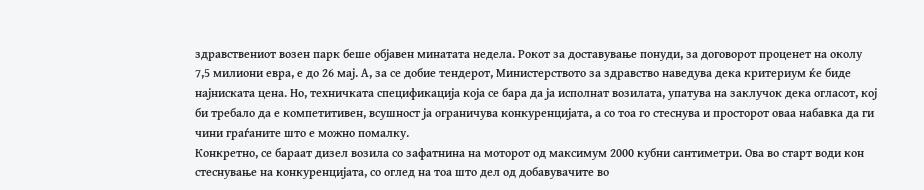здравствениот возен парк беше објавен минатата недела. Рокот за доставување понуди, за договорот проценет на околу 7,5 милиони евра, е до 26 мај. А, за се добие тендерот, Министерството за здравство наведува дека критериум ќе биде најниската цена. Но, техничката спецификација која се бара да ја исполнат возилата, упатува на заклучок дека огласот, кој би требало да е компетитивен, всушност ја ограничува конкуренцијата, а со тоа го стеснува и просторот оваа набавка да ги чини граѓаните што е можно помалку.
Конкретно, се бараат дизел возила со зафатнина на моторот од максимум 2000 кубни сантиметри. Ова во старт води кон стеснување на конкуренцијата, со оглед на тоа што дел од добавувачите во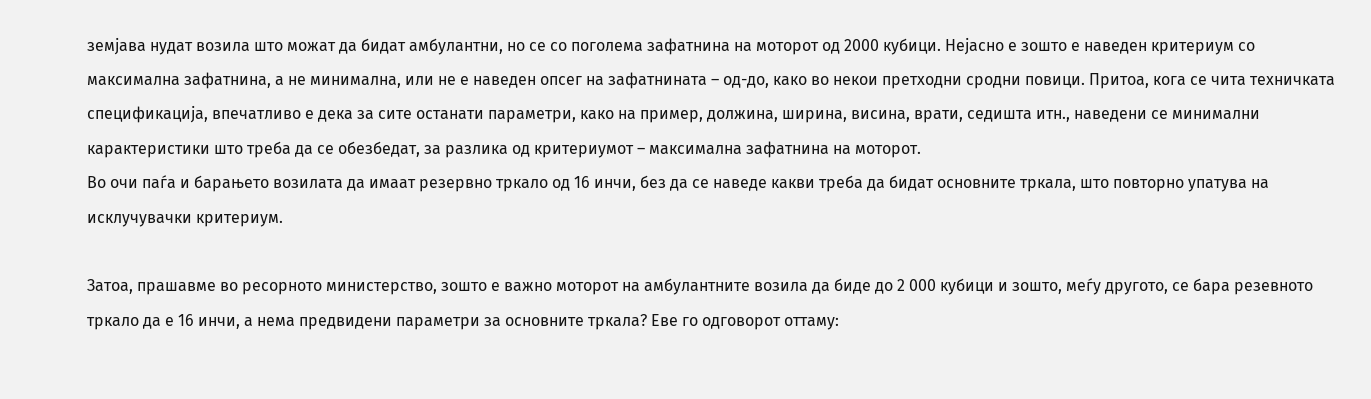земјава нудат возила што можат да бидат амбулантни, но се со поголема зафатнина на моторот од 2000 кубици. Нејасно е зошто е наведен критериум со максимална зафатнина, а не минимална, или не е наведен опсег на зафатнината – од-до, како во некои претходни сродни повици. Притоа, кога се чита техничката спецификација, впечатливо е дека за сите останати параметри, како на пример, должина, ширина, висина, врати, седишта итн., наведени се минимални карактеристики што треба да се обезбедат, за разлика од критериумот – максимална зафатнина на моторот.
Во очи паѓа и барањето возилата да имаат резервно тркало од 16 инчи, без да се наведе какви треба да бидат основните тркала, што повторно упатува на исклучувачки критериум.

Затоа, прашавме во ресорното министерство, зошто е важно моторот на амбулантните возила да биде до 2 000 кубици и зошто, меѓу другото, се бара резевното тркало да е 16 инчи, а нема предвидени параметри за основните тркала? Еве го одговорот оттаму: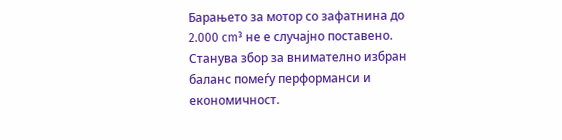Барањето за мотор со зафатнина до 2.000 cm³ не е случајно поставено. Станува збор за внимателно избран баланс помеѓу перформанси и економичност.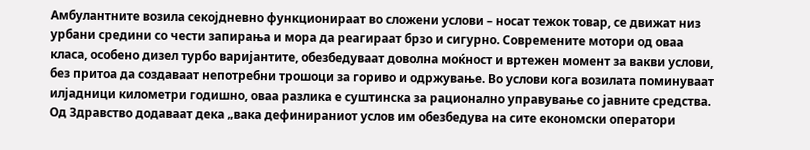Амбулантните возила секојдневно функционираат во сложени услови – носат тежок товар, се движат низ урбани средини со чести запирања и мора да реагираат брзо и сигурно. Современите мотори од оваа класа, особено дизел турбо варијантите, обезбедуваат доволна моќност и вртежен момент за вакви услови, без притоа да создаваат непотребни трошоци за гориво и одржување. Во услови кога возилата поминуваат илјадници километри годишно, оваа разлика е суштинска за рационално управување со јавните средства.
Од Здравство додаваат дека „вака дефинираниот услов им обезбедува на сите економски оператори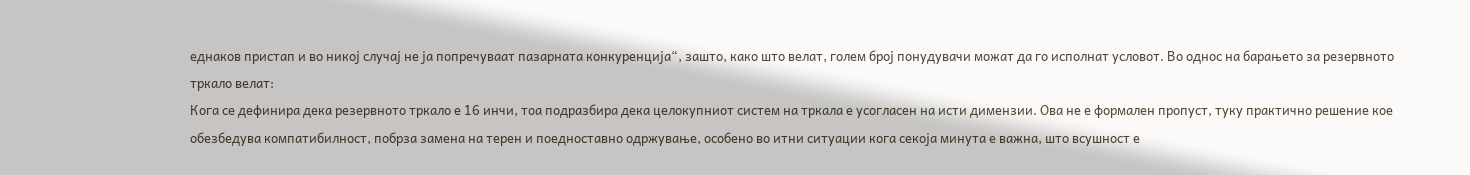еднаков пристап и во никој случај не ја попречуваат пазарната конкуренција“, зашто, како што велат, голем број понудувачи можат да го исполнат условот. Во однос на барањето за резервното тркало велат:
Кога се дефинира дека резервното тркало е 16 инчи, тоа подразбира дека целокупниот систем на тркала е усогласен на исти димензии. Ова не е формален пропуст, туку практично решение кое обезбедува компатибилност, побрза замена на терен и поедноставно одржување, особено во итни ситуации кога секоја минута е важна, што всушност е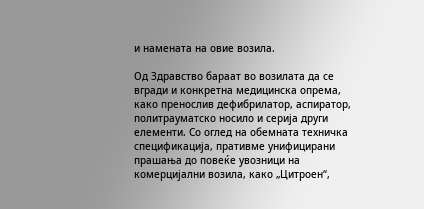и намената на овие возила.

Од Здравство бараат во возилата да се вгради и конкретна медицинска опрема, како пренослив дефибрилатор, аспиратор, политрауматско носило и серија други елементи. Со оглед на обемната техничка спецификација, пративме унифицирани прашања до повеќе увозници на комерцијални возила, како „Цитроен“,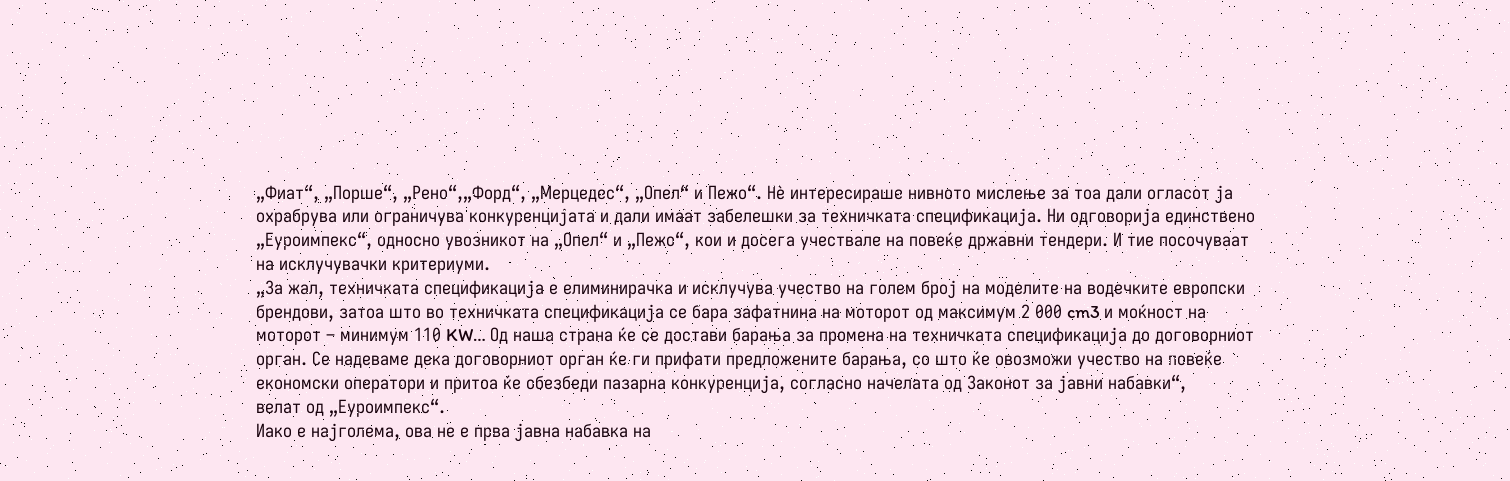„Фиат“, „Порше“, „Рено“,„Форд“, „Мерцедес“, „Опел“ и Пежо“. Нè интересираше нивното мислење за тоа дали огласот ја охрабрува или ограничува конкуренцијата и дали имаат забелешки за техничката спецификација. Ни одговорија единствено „Еуроимпекс“, односно увозникот на „Опел“ и „Пежо“, кои и досега учествале на повеќе државни тендери. И тие посочуваат на исклучувачки критериуми.
„За жал, техничката спецификација е елиминирачка и исклучува учество на голем број на моделите на водечките европски брендови, затоа што во техничката спецификација се бара зафатнина на моторот од максимум 2 000 cm3 и моќност на моторот – минимум 110 KW… Од наша страна ќе се достави барања за промена на техничката спецификација до договорниот орган. Се надеваме дека договорниот орган ќе ги прифати предложените барања, со што ќе овозможи учество на повеќе економски оператори и притоа ќе обезбеди пазарна конкуренција, согласно начелата од Законот за јавни набавки“,
велат од „Еуроимпекс“.
Иако е најголема, ова не е прва јавна набавка на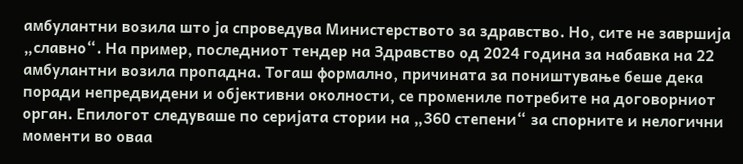амбулантни возила што ја спроведува Министерството за здравство. Но, сите не завршија „славно“. На пример, последниот тендер на Здравство од 2024 година за набавка на 22 амбулантни возила пропадна. Тогаш формално, причината за поништување беше дека поради непредвидени и објективни околности, се промениле потребите на договорниот орган. Епилогот следуваше по серијата стории на „360 степени“ за спорните и нелогични моменти во оваа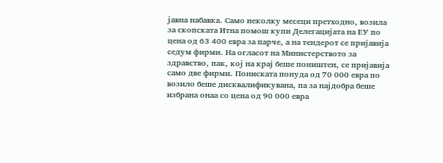јавна набавка. Само неколку месеци претходно, возила за скопската Итна помош купи Делегацијата на ЕУ по цена од 63 400 евра за парче, а на тендерот се пријавија седум фирми. На огласот на Министерството за здравство, пак, кој на крај беше поништен, се пријавија само две фирми. Пониската понуда од 70 000 евра по возило беше дисквалификувана, па за најдобра беше избрана онаа со цена од 90 000 евра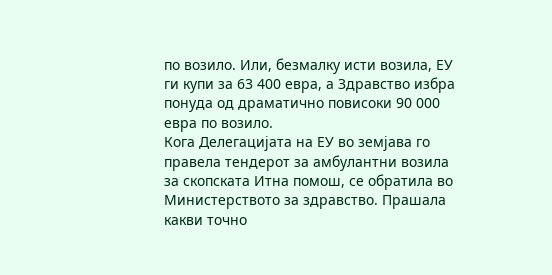по возило. Или, безмалку исти возила, ЕУ ги купи за 63 400 евра, а Здравство избра понуда од драматично повисоки 90 000 евра по возило.
Кога Делегацијата на ЕУ во земјава го правела тендерот за амбулантни возила за скопската Итна помош, се обратила во Министерството за здравство. Прашала какви точно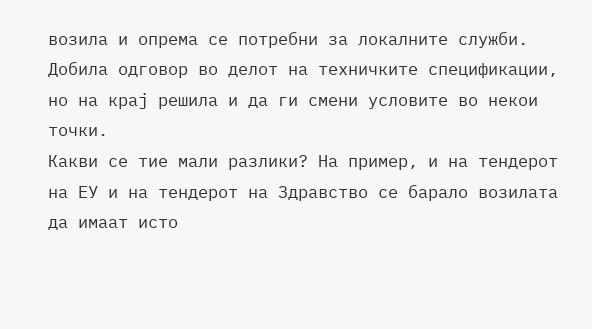возила и опрема се потребни за локалните служби. Добила одговор во делот на техничките спецификации, но на крај решила и да ги смени условите во некои точки.
Какви се тие мали разлики? На пример, и на тендерот на ЕУ и на тендерот на Здравство се барало возилата да имаат исто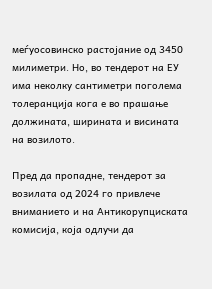меѓуосовинско растојание од 3450 милиметри. Но, во тендерот на ЕУ има неколку сантиметри поголема толеранција кога е во прашање должината, ширината и висината на возилото.

Пред да пропадне, тендерот за возилата од 2024 го привлече вниманието и на Антикорупциската комисија, која одлучи да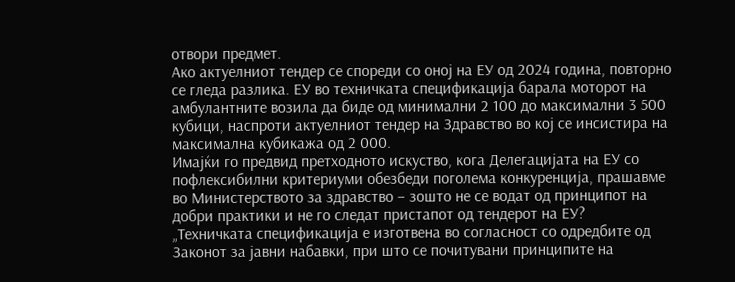отвори предмет.
Ако актуелниот тендер се спореди со оној на ЕУ од 2024 година, повторно се гледа разлика. ЕУ во техничката спецификација барала моторoт на амбулантните возила да биде од минимални 2 100 до максимални 3 500 кубици, наспроти актуелниот тендер на Здравство во кој се инсистира на максимална кубикажа од 2 000.
Имајќи го предвид претходното искуство, кога Делегацијата на ЕУ со пофлексибилни критериуми обезбеди поголема конкуренција, прашавме во Министерството за здравство – зошто не се водат од принципот на добри практики и не го следат пристапот од тендерот на ЕУ?
„Техничката спецификација е изготвена во согласност со одредбите од Законот за јавни набавки, при што се почитувани принципите на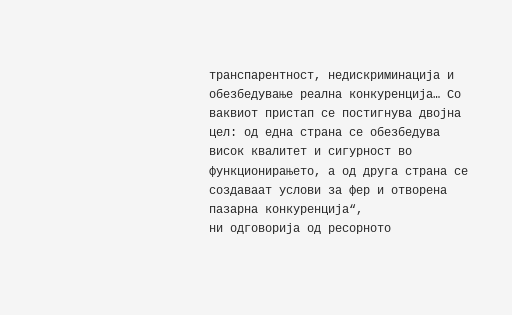транспарентност, недискриминација и обезбедување реална конкуренција… Со ваквиот пристап се постигнува двојна цел: од една страна се обезбедува висок квалитет и сигурност во функционирањето, а од друга страна се создаваат услови за фер и отворена пазарна конкуренција“,
ни одговорија од ресорното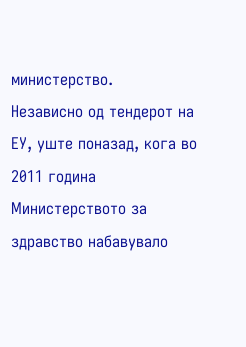министерство.
Независно од тендерот на ЕУ, уште поназад, кога во 2011 година Министерството за здравство набавувало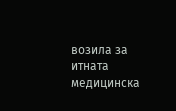возила за итната медицинска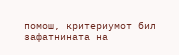помош, критериумот бил зафатнината на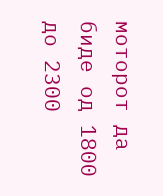моторот да биде од 1800 до 2300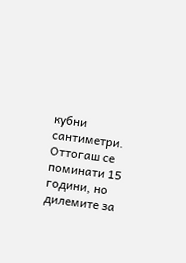кубни сантиметри. Оттогаш се поминати 15 години, но дилемите за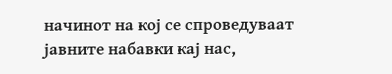начинот на кој се спроведуваат јавните набавки кај нас,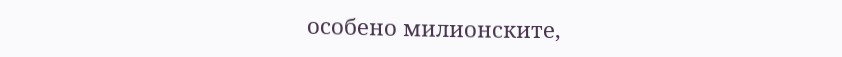особено милионските,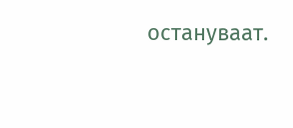остануваат.